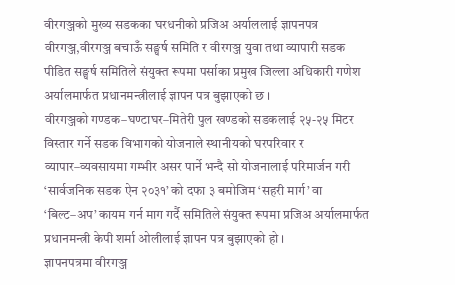वीरगञ्जको मुख्य सडकका घरधनीको प्रजिअ अर्याललाई ज्ञापनपत्र
वीरगञ्ज,वीरगञ्ज बचाऊँ सङ्घर्ष समिति र वीरगञ्ज युवा तथा व्यापारी सडक पीडित सङ्घर्ष समितिले संयुक्त रूपमा पर्साका प्रमुख जिल्ला अधिकारी गणेश अर्यालमार्फत प्रधानमन्त्रीलाई ज्ञापन पत्र बुझाएको छ ।
वीरगञ्जको गण्डक–घण्टाघर–मितेरी पुल खण्डको सडकलाई २५-२५ मिटर विस्तार गर्ने सडक विभागको योजनाले स्थानीयको घरपरिवार र व्यापार–व्यवसायमा गम्भीर असर पार्ने भन्दै सो योजनालाई परिमार्जन गरी ‘सार्वजनिक सडक ऐन २०३१’ को दफा ३ बमोजिम ‘सहरी मार्ग’ वा ‘बिल्ट–अप’ कायम गर्न माग गर्दै समितिले संयुक्त रूपमा प्रजिअ अर्यालमार्फत प्रधानमन्त्री केपी शर्मा ओलीलाई ज्ञापन पत्र बुझाएको हो ।
ज्ञापनपत्रमा वीरगञ्ज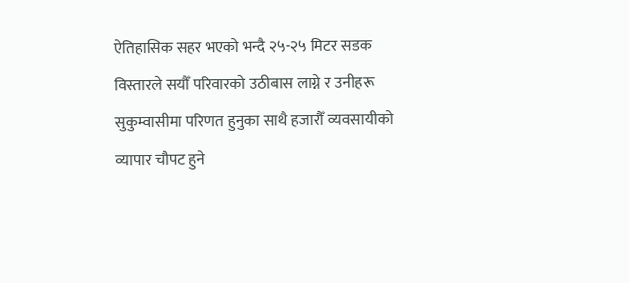ऐतिहासिक सहर भएको भन्दै २५-२५ मिटर सडक विस्तारले सयौँ परिवारको उठीबास लाग्ने र उनीहरू सुकुम्वासीमा परिणत हुनुका साथै हजारौँ व्यवसायीको व्यापार चौपट हुने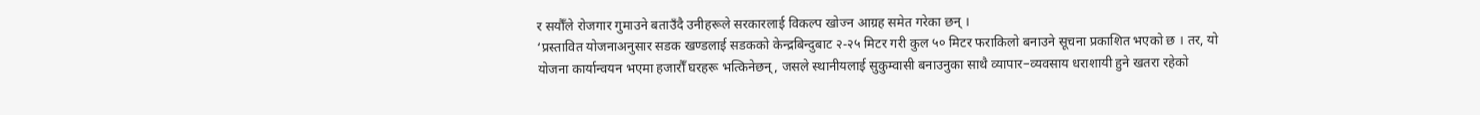र सयौँले रोजगार गुमाउने बताउँदै उनीहरूले सरकारलाई विकल्प खोज्न आग्रह समेत गरेका छन् ।
‘प्रस्तावित योजनाअनुसार सडक खण्डलाई सडकको केन्द्रबिन्दुबाट २-२५ मिटर गरी कुल ५० मिटर फराकिलो बनाउने सूचना प्रकाशित भएको छ । तर, यो योजना कार्यान्वयन भएमा हजारौँ घरहरू भत्किनेछन्, जसले स्थानीयलाई सुकुम्वासी बनाउनुका साथै व्यापार–व्यवसाय धराशायी हुने खतरा रहेको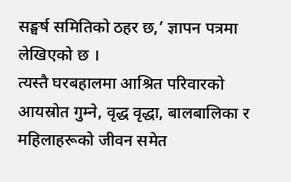सङ्घर्ष समितिको ठहर छ,’ ज्ञापन पत्रमा लेखिएको छ ।
त्यस्तै घरबहालमा आश्रित परिवारको आयस्रोत गुम्ने, वृद्ध वृद्धा, बालबालिका र महिलाहरूको जीवन समेत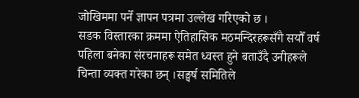जोखिममा पर्ने ज्ञापन पत्रमा उल्लेख गरिएको छ ।
सडक विस्तारका क्रममा ऐतिहासिक मठमन्दिरहरूसँगै सयौँ वर्ष पहिला बनेका संरचनाहरू समेत ध्वस्त हुने बताउँदै उनीहरूले चिन्ता व्यक्त गरेका छन् ।सङ्घर्ष समितिले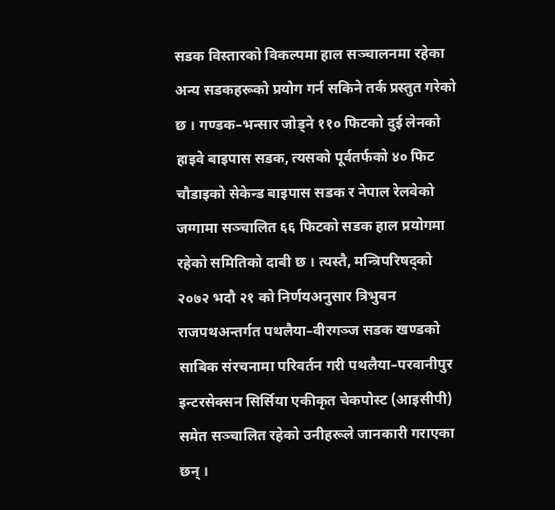सडक विस्तारको विकल्पमा हाल सञ्चालनमा रहेका अन्य सडकहरूको प्रयोग गर्न सकिने तर्क प्रस्तुत गरेको छ । गण्डक–भन्सार जोड्ने ११० फिटको दुई लेनको हाइवे बाइपास सडक, त्यसको पूर्वतर्फको ४० फिट चौडाइको सेकेन्ड बाइपास सडक र नेपाल रेलवेको जग्गामा सञ्चालित ६६ फिटको सडक हाल प्रयोगमा रहेको समितिको दाबी छ । त्यस्तै, मन्त्रिपरिषद्को २०७२ भदौ २१ को निर्णयअनुसार त्रिभुवन राजपथअन्तर्गत पथलैया–वीरगञ्ज सडक खण्डको साबिक संरचनामा परिवर्तन गरी पथलैया–परवानीपुर इन्टरसेक्सन सिर्सिया एकीकृत चेकपोस्ट (आइसीपी) समेत सञ्चालित रहेको उनीहरूले जानकारी गराएका छन् ।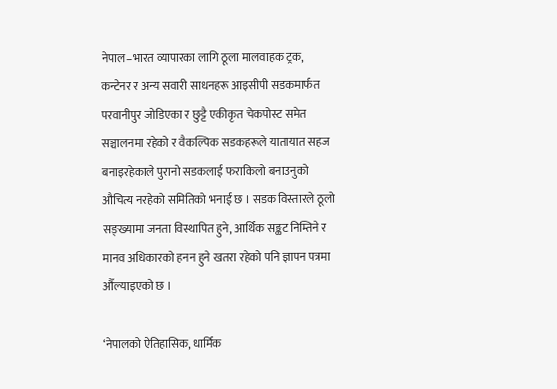नेपाल–भारत व्यापारका लागि ठूला मालवाहक ट्रक, कन्टेनर र अन्य सवारी साधनहरू आइसीपी सडकमार्फत परवानीपुर जोडिएका र छुट्टै एकीकृत चेकपोस्ट समेत सञ्चालनमा रहेको र वैकल्पिक सडकहरूले यातायात सहज बनाइरहेकाले पुरानो सडकलाई फराकिलो बनाउनुको औचित्य नरहेको समितिको भनाई छ । सडक विस्तारले ठूलो सङ्ख्यामा जनता विस्थापित हुने, आर्थिक सङ्कट निम्तिने र मानव अधिकारको हनन हुने खतरा रहेको पनि ज्ञापन पत्रमा औँल्याइएको छ ।

‘नेपालको ऐतिहासिक, धार्मिक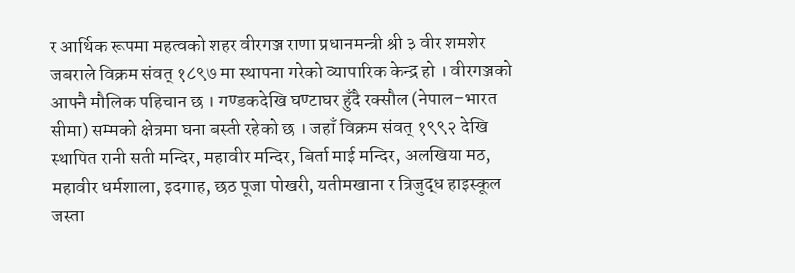र आर्थिक रूपमा महत्वको शहर वीरगञ्ज राणा प्रधानमन्त्री श्री ३ वीर शमशेर जबराले विक्रम संवत् १८९७ मा स्थापना गरेको व्यापारिक केन्द्र हो । वीरगञ्जको आफ्नै मौलिक पहिचान छ । गण्डकदेखि घण्टाघर हुँदै रक्सौल (नेपाल–भारत सीमा) सम्मको क्षेत्रमा घना बस्ती रहेको छ । जहाँ विक्रम संवत् १९९२ देखि स्थापित रानी सती मन्दिर, महावीर मन्दिर, बिर्ता माई मन्दिर, अलखिया मठ, महावीर धर्मशाला, इदगाह, छठ पूजा पोखरी, यतीमखाना र त्रिजुद्ध हाइस्कूल जस्ता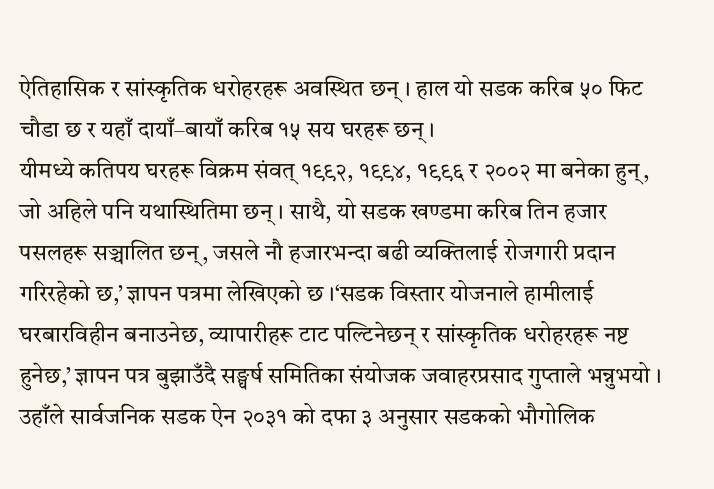ऐतिहासिक र सांस्कृतिक धरोहरहरू अवस्थित छन् । हाल यो सडक करिब ५० फिट चौडा छ र यहाँ दायाँ–बायाँ करिब १५ सय घरहरू छन् ।
यीमध्ये कतिपय घरहरू विक्रम संवत् १९९२, १९९४, १९९६ र २००२ मा बनेका हुन्, जो अहिले पनि यथास्थितिमा छन् । साथै, यो सडक खण्डमा करिब तिन हजार पसलहरू सञ्चालित छन्, जसले नौ हजारभन्दा बढी व्यक्तिलाई रोजगारी प्रदान गरिरहेको छ,’ ज्ञापन पत्रमा लेखिएको छ ।‘सडक विस्तार योजनाले हामीलाई घरबारविहीन बनाउनेछ, व्यापारीहरू टाट पल्टिनेछन् र सांस्कृतिक धरोहरहरू नष्ट हुनेछ,’ ज्ञापन पत्र बुझाउँदै सङ्घर्ष समितिका संयोजक जवाहरप्रसाद गुप्ताले भन्नुभयो । उहाँले सार्वजनिक सडक ऐन २०३१ को दफा ३ अनुसार सडकको भौगोलिक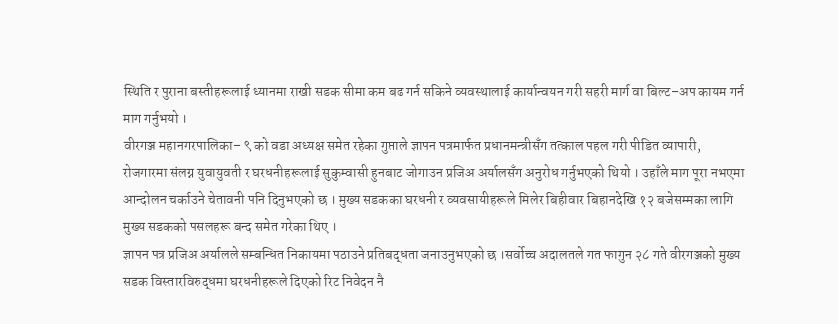स्थिति र पुराना बस्तीहरूलाई ध्यानमा राखी सडक सीमा कम बढ गर्न सकिने व्यवस्थालाई कार्यान्वयन गरी सहरी मार्ग वा बिल्ट–अप कायम गर्न माग गर्नुभयो ।
वीरगञ्ज महानगरपालिका– ९ को वडा अध्यक्ष समेत रहेका गुप्ताले ज्ञापन पत्रमार्फत प्रधानमन्त्रीसँग तत्काल पहल गरी पीडित व्यापारी, रोजगारमा संलग्न युवायुवती र घरधनीहरूलाई सुकुम्वासी हुनबाट जोगाउन प्रजिअ अर्यालसँग अनुरोध गर्नुभएको थियो । उहाँले माग पूरा नभएमा आन्दोलन चर्काउने चेतावनी पनि दिनुभएको छ । मुख्य सडकका घरधनी र व्यवसायीहरूले मिलेर बिहीवार बिहानदेखि १२ बजेसम्मका लागि मुख्य सडकको पसलहरू बन्द समेत गरेका थिए ।
ज्ञापन पत्र प्रजिअ अर्यालले सम्बन्धित निकायमा पठाउने प्रतिबद्धता जनाउनुभएको छ ।सर्वोच्च अदालतले गत फागुन २८ गते वीरगञ्जको मुख्य सडक विस्तारविरुद्धमा घरधनीहरूले दिएको रिट निवेदन नै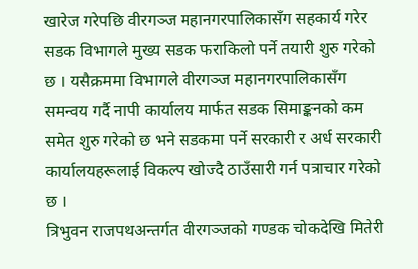खारेज गरेपछि वीरगञ्ज महानगरपालिकासँग सहकार्य गरेर सडक विभागले मुख्य सडक फराकिलो पर्ने तयारी शुरु गरेको छ । यसैक्रममा विभागले वीरगञ्ज महानगरपालिकासँग समन्वय गर्दै नापी कार्यालय मार्फत सडक सिमाङ्कनको कम समेत शुरु गरेको छ भने सडकमा पर्ने सरकारी र अर्ध सरकारी कार्यालयहरूलाई विकल्प खोज्दै ठाउँसारी गर्न पत्राचार गरेको छ ।
त्रिभुवन राजपथअन्तर्गत वीरगञ्जको गण्डक चोकदेखि मितेरी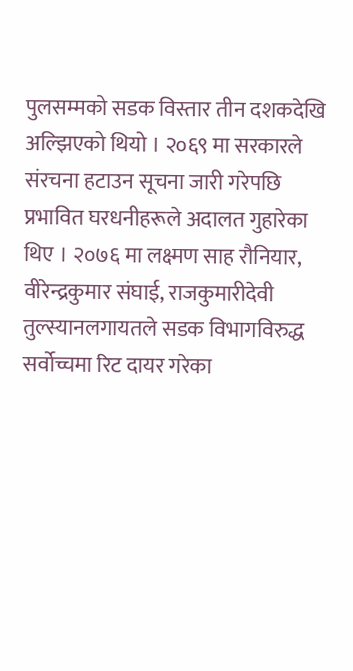पुलसम्मको सडक विस्तार तीन दशकदेखि अल्झिएको थियो । २०६९ मा सरकारले संरचना हटाउन सूचना जारी गरेपछि प्रभावित घरधनीहरूले अदालत गुहारेका थिए । २०७६ मा लक्ष्मण साह रौनियार, वीरेन्द्रकुमार संघाई, राजकुमारीदेवी तुल्स्यानलगायतले सडक विभागविरुद्ध सर्वोच्चमा रिट दायर गरेका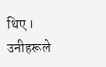थिए । उनीहरूले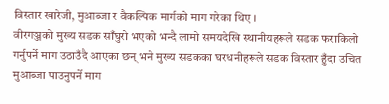विस्तार खारेजी, मुआब्जा र वैकल्पिक मार्गको माग गरेका थिए ।
वीरगञ्जको मुख्य सडक साँघुरो भएको भन्दै लामो समयदेखि स्थानीयहरूले सडक फराकिलो गर्नुपर्ने माग उठाउँदै आएका छन् भने मुख्य सडकका घरधनीहरूले सडक विस्तार हुँदा उचित मुआब्जा पाउनुपर्ने माग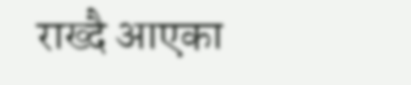राख्दै आएका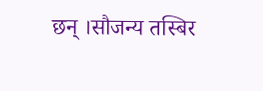छन् ।सौजन्य तस्बिर